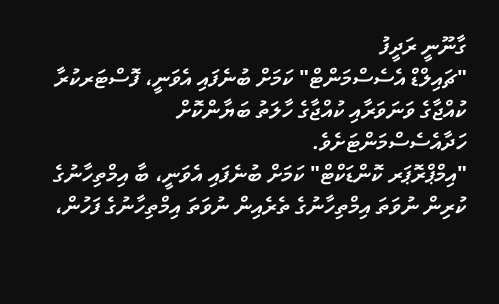ގާނޫނީ ރަދީފު
"ޗައިލްޑް އެސެސްމަންޓް" ކަމަށް ބުނެފައި އެވަނީ، ފޮސްޓަރކުރާ ކުއްޖާގެ ވަނަވަރާއި ކުއްޖާގެ ހާލަތު ބަޔާންކޮށް ހަދާއެސެސްމަންޓަށެވެ.
"އިމްޕްރޮޕަރ ކޮންޑަކްޓް" ކަމަށް ބުނެފައި އެވަނީ، ބާ އިމްތިހާނުގެ ކުރިން ނުވަތަ އިމްތިހާނުގެ ތެރެއިން ނުވަތަ އިމްތިހާނުގެ ފަހުން،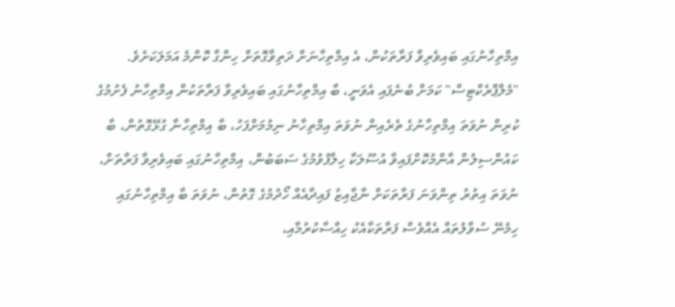އިމްތިހާނުގައި ބައިވެރިވާ ފަރާތަކުން، އެ އިމްތިހާނަށް ދަތިވާގޮތަށް ހިންގާ ކޮންމެ އަމަލަކަށެވެ.
"މެލްޕްރެކްޓިސް" ކަމަށް ބުނެފައި އެވަނީ، ބާ އިމްތިހާނުގައި ބައިވެރިވާ ފަރާތަކުން އިމްތިހާނު ފެށުމުގެ ކުރިން ނުވަތަ އިމްތިހާނުގެ ތެރެއިން ނުވަތަ އިމްތިހާނު ނިމުމަށްފަހު، ބާ އިމްތިހާނާ ގުޅޭގޮތުން، ބާ ކައުންސިލުން އާންމުކޮށްފައިވާ އުސޫލަކާ ހިލާފުވުމުގެ ސަބަބުން، އިމްތިހާނުގައި ބައިވެރިވާ ފަރާތަށް، ނުވަތަ އިތުރު ތިންވަނަ ފަރާތަކަށް ނާޖާއިޒު ފައިދާއެއް ހޯދުމުގެ ގޮތުން، ނުވަތަ ބާ އިމްތިހާނުގައި ހިމެނޭ ސުވާލުތައް އެއްވެސް ފަރާތަކާއެކު ހިއްސާކުރުމާއި،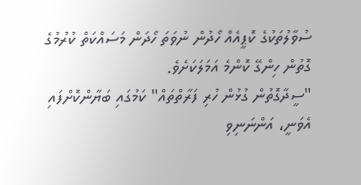ސުވާލުތަކުގެ ކޮޕީއެއް ހޯދުން ނުވަތަ ހޯދަން މަސައްކަތް ކުރުމުގެ ގޮތުން ހިންގޭ ކޮންމެ އަމަލަކަށެވެ.
"ސީދާގޮތުން ގުޅުން ހުރި ފަރާތްތައް" ކަމުގައި ބަޔާންކޮށްފައި އެވަނީ، އަންނަނިވި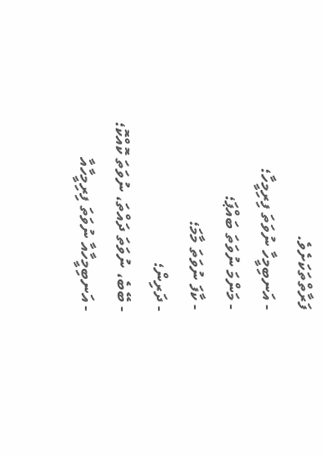ފަރާތްތަކަށެވެ.
- އަނބިމީހާ ނުވަތަ ފިރިމީހާ؛
- މަންމަ ނުވަތަ ބައްޕަ؛
- ކާފަ ނުވަތަ މާމަ؛
- ދަރިން؛
- ބޭބެ، ނުވަތަ ދައްތަ، ނުވަތަ ކޮއްކޮ؛
- އަނބިމީހާއާ ނުވަތަ ފިރިމީހާއާ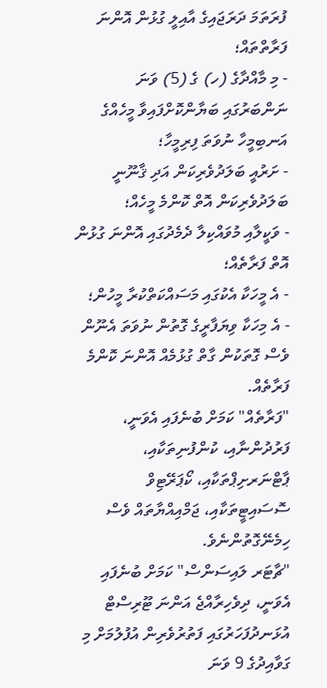ފުރަތަމަ ދަރަޖައިގެ އާއިލީ ގުޅުން އޮންނަ ފަރާތްތައް؛
- މި މާއްދާގެ (ހ) ގެ (5) ވަނަ ނަންބަރުގައި ބަޔާންކޮށްފައިވާ މީހެއްގެ އަނބިމީހާ ނުވަތަ ފިރިމީހާ؛
- ށަރުއީ ބަލަދުވެރިކަން އަދި ޤާނޫނީ ބަލަދުވެރިކަން އޮތް ކޮންމެ މީހެއް؛
- ވަކީލާއި މުވައްކިލާ ދެމެދުގައި އޮންނަ ގުޅުން އޮތް ފަރާތެއް؛
- އެ މީހަކާ އެކުގައި މަސައްކަތްކުރާ މީހުން؛
- އެ މިހަކާ ވިޔަފާރީގެ ގޮތުން ނުވަތަ އެނޫން ވެސް ގޮތަކުން ގާތް ގުޅުމެއް އޮންނަ ކޮންމެ ފަރާތެއް.
"ފަރާތެއް" ކަމަށް ބުނެފައި އެވަނީ، ފަރުދުންނާއި، ކުންފުނިތަކާއި، ޕާޓްނަރށިޕްތަކާއި، ކޯޕަރޭޓިވް ސޮސައިޓީތަކާއި، ޖަމްއިއްޔާތައް ވެސް ހިމެނޭގޮތުންނެވެ.
"ޗާޓަރ ލައިސަންސް" ކަމަށް ބުނެފައި އެވަނީ، ދިވެހިރާއްޖެ އަންނަ ޓޫރިސްޓް އުޅަނދުފަހަރުގައި ފަތުރުވެރިން އުފުލުމަށް މި ގަވާއިދުގެ 9 ވަނަ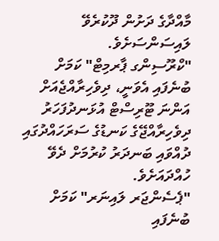މާއްދާގެ ދަށުން ދޫކުރެވޭ ލައިސަންސަށެވެ.
"ކްރޫސިންގ ޕާރމިޓް" ކަމަށް ބުނެފައި އެވަނީ، ދިވެހިރާއްޖެއަށް އަންނަ ޓޫރިސްޓް އުޅަނދުފަހަރު ދިވެހިރާއްޖޭގެ ކަނޑުގެ ސަރަހައްދުގައި ދުއްވައި ބަނދަރު ކުރުމަށް ދެވޭ ހުއްދައަށެވެ.
"ޕެސެންޖަރ ލައިނަރ" ކަމަށް ބުނެފައި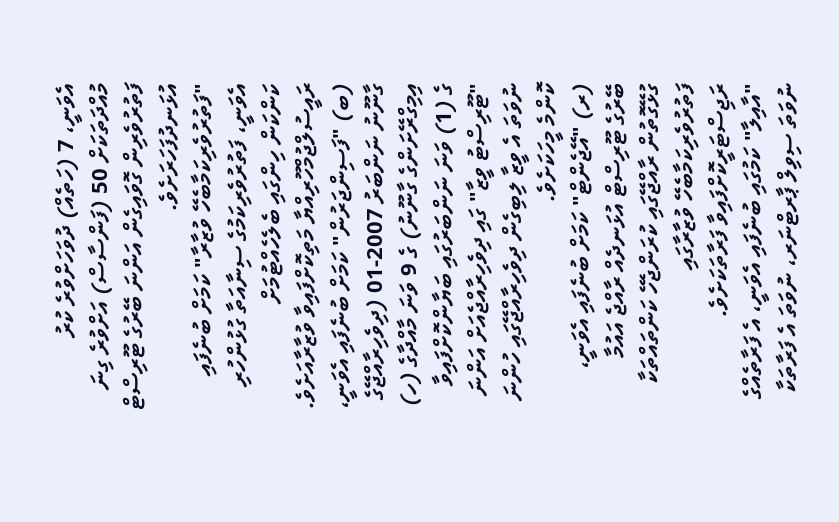އެވަނީ، 7 (ހަތެއް) ދުވަހަށްވުރެ ކުރު މުއްދަތަކަށް 50 (ފަންސާސް) އަށްވުރެ ގިނަ ފަތުރުވެރިން ގޮވައިގެން އަންނަ ބޭރުގެ ޓޫރިސްޓް އުޅަނދުފަހަރަށެވެ.
"ފަތުރުވެރިކަމާބެހޭ ވުޒާރާ" ކަމަށް ބުނެފައި އެވަނީ، ފަތުރުވެރިކަމުގެ ސިނާއަތާ ގުޅުންހުރި ކަންކަން ހިންގައި ބެލެހެއްޓުމަށް ރައީސުލްޖުމްހޫރިއްޔާ މަތިކޮށްފައިވާ ވުޒާރާއަށެވެ.
(ބ) "ފަސިންޖަރުން" ކަމަށް ބުނެފައި އެވަނީ، ގާނޫނު ނަންބަރު 2007-01 (ދިވެހިރާއްޖޭގެ އިމިގްރޭށަންގެ ގާނޫނު) ގެ 9 ވަނަ މާއްދާގެ (ހ) ގެ (1) ވަނަ ނަންބަރުގައި ބަޔާންކޮށްފައިވާ "ޓޫރިސްޓު ވީޒާ" ގައި ދިވެހިރާއްޖެއަށް އަންނަ ނުވަތަ އެ ވީޒާ ލިބިގެން ދިވެހިރާއްޖޭގައި ހުންނަ ކޮންމެ މީހަކަށެވެ.
(ރ) "އޭޖެންޓް" ކަމަށް ބުނެފައި އެވަނީ، ބޭރުގެ ޓޫރިސްޓް އުޅަނދެއް ރާއްޖެ އައުމާ ގުޅޭގޮތުން ރާއްޖޭގައި ކުރަންޖެހޭ ކަންތައްތަކާ ފަތުރުވެރިކަމާބެހޭ ވުޒާރާގައި ރަޖިސްޓަރީކޮށްފައިވާ ފަރާތަކަށެވެ.
"އާއިލާ" ކަމުގައި ބުނެފައި އެވަނީ، އެ ފަރާތެއްގެ ނުވަތަ ސިވިލް ޕާރޓްނަރ، ނުވަތަ އެ ފަރާތަކާ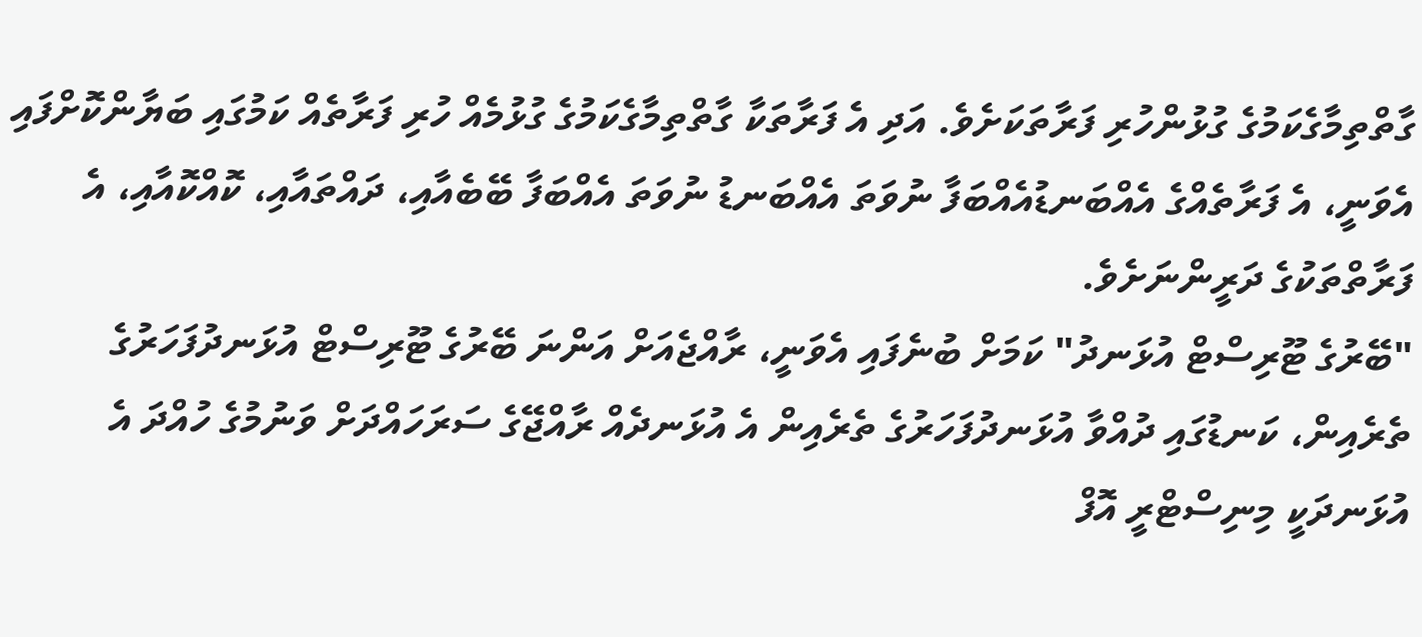ގާތްތިމާގެކަމުގެ ގުޅުންހުރި ފަރާތަކަށެވެ. އަދި އެ ފަރާތަކާ ގާތްތިމާގެކަމުގެ ގުޅުމެއް ހުރި ފަރާތެއް ކަމުގައި ބަޔާންކޮށްފައި އެވަނީ، އެ ފަރާތެއްގެ އެއްބަނޑުއެއްބަފާ ނުވަތަ އެއްބަނޑު ނުވަތަ އެއްބަފާ ބޭބެއާއި، ދައްތައާއި، ކޮއްކޮއާއި، އެ ފަރާތްތަކުގެ ދަރީންނަށެވެ.
"ބޭރުގެ ޓޫރިސްޓް އުޅަނދު" ކަމަށް ބުނެފައި އެވަނީ، ރާއްޖެއަށް އަންނަ ބޭރުގެ ޓޫރިސްޓް އުޅަނދުފަހަރުގެ ތެރެއިން، ކަނޑުގައި ދުއްވާ އުޅަނދުފަހަރުގެ ތެރެއިން އެ އުޅަނދެއް ރާއްޖޭގެ ސަރަހައްދަށް ވަނުމުގެ ހުއްދަ އެ އުޅަނދަކީ މިނިސްޓްރީ އޮފް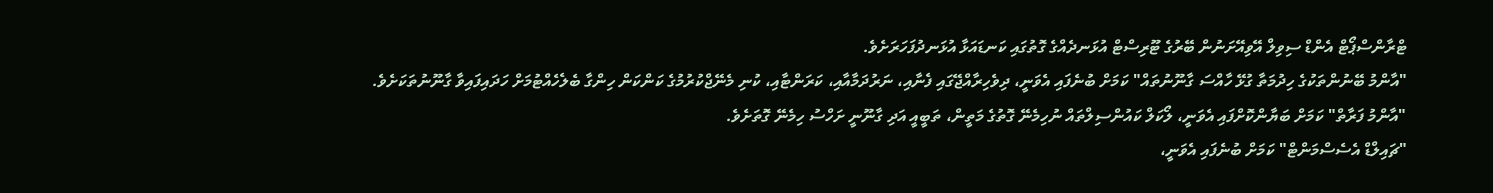ޓްރާންސްޕޯޓް އެންޑް ސިވިލް އޭވިއޭށަނުން ބޭރުގެ ޓޫރިސްޓް އުޅަނދެއްގެ ގޮތުގައި ކަނޑައަޅާ އުޅަނދުފަހަރަށެވެ.
"އާންމު ބޭނުންތަކުގެ ހިދުމަތާ ގުޅޭ ހާއްސަ ގާނޫނުތައް" ކަމަށް ބުނެފައި އެވަނީ، ދިވެހިރާއްޖޭގައި ފެނާއި، ނަރުދަމާއާއި، ކަރަންޓާއި، ކުނި މެނޭޖްކުރުމުގެ ކަންކަން ހިންގާ ބެލެހެއްޓުމަށް ހަދައިފައިވާ ގާނޫނުތަކަށެވެ.
"އާންމު ފަރާތް" ކަމަށް ބަޔާންކޮށްފައި އެވަނީ، ލޯކަލް ކައުންސިލްތައް ނުހިމެނޭ ގޮތުގެ މަތީން، ތަބީއީ އަދި ގާނޫނީ ށަހްސު ހިމެނޭ ގޮތަށެވެ.
"ޗައިލްޑް އެސެސްމަންޓް" ކަމަށް ބުނެފައި އެވަނީ،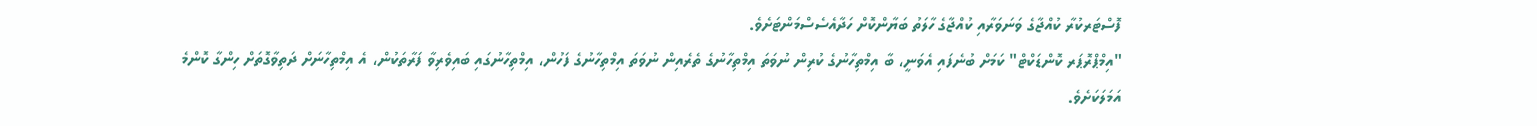ފޮސްޓަރކުރާ ކުއްޖާގެ ވަނަވަރާއި ކުއްޖާގެ ހާލަތު ބަޔާންކޮށް ހަދާއެސެސްމަންޓަށެވެ.
"އިމްޕްރޮޕަރ ކޮންޑަކްޓް" ކަމަށް ބުނެފައި އެވަނީ، ބާ އިމްތިހާނުގެ ކުރިން ނުވަތަ އިމްތިހާނުގެ ތެރެއިން ނުވަތަ އިމްތިހާނުގެ ފަހުން، އިމްތިހާނުގައި ބައިވެރިވާ ފަރާތަކުން، އެ އިމްތިހާނަށް ދަތިވާގޮތަށް ހިންގާ ކޮންމެ އަމަލަކަށެވެ.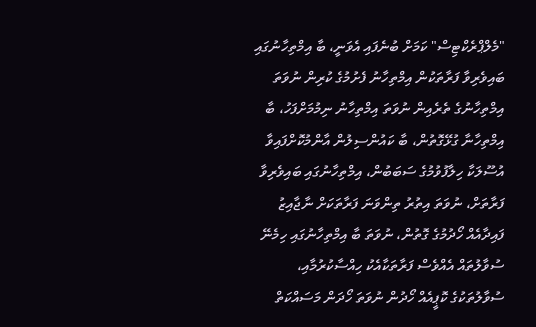"މެލްޕްރެކްޓިސް" ކަމަށް ބުނެފައި އެވަނީ، ބާ އިމްތިހާނުގައި ބައިވެރިވާ ފަރާތަކުން އިމްތިހާނު ފެށުމުގެ ކުރިން ނުވަތަ އިމްތިހާނުގެ ތެރެއިން ނުވަތަ އިމްތިހާނު ނިމުމަށްފަހު، ބާ އިމްތިހާނާ ގުޅޭގޮތުން، ބާ ކައުންސިލުން އާންމުކޮށްފައިވާ އުސޫލަކާ ހިލާފުވުމުގެ ސަބަބުން، އިމްތިހާނުގައި ބައިވެރިވާ ފަރާތަށް، ނުވަތަ އިތުރު ތިންވަނަ ފަރާތަކަށް ނާޖާއިޒު ފައިދާއެއް ހޯދުމުގެ ގޮތުން، ނުވަތަ ބާ އިމްތިހާނުގައި ހިމެނޭ ސުވާލުތައް އެއްވެސް ފަރާތަކާއެކު ހިއްސާކުރުމާއި، ސުވާލުތަކުގެ ކޮޕީއެއް ހޯދުން ނުވަތަ ހޯދަން މަސައްކަތް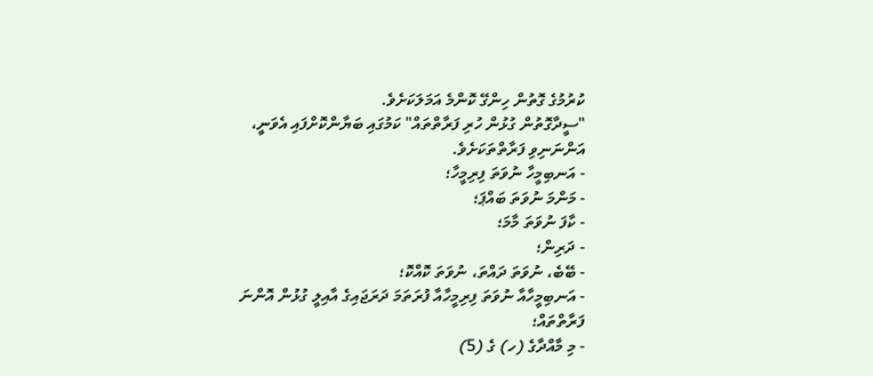ކުރުމުގެ ގޮތުން ހިންގޭ ކޮންމެ އަމަލަކަށެވެ.
"ސީދާގޮތުން ގުޅުން ހުރި ފަރާތްތައް" ކަމުގައި ބަޔާންކޮށްފައި އެވަނީ، އަންނަނިވި ފަރާތްތަކަށެވެ.
- އަނބިމީހާ ނުވަތަ ފިރިމީހާ؛
- މަންމަ ނުވަތަ ބައްޕަ؛
- ކާފަ ނުވަތަ މާމަ؛
- ދަރިން؛
- ބޭބެ، ނުވަތަ ދައްތަ، ނުވަތަ ކޮއްކޮ؛
- އަނބިމީހާއާ ނުވަތަ ފިރިމީހާއާ ފުރަތަމަ ދަރަޖައިގެ އާއިލީ ގުޅުން އޮންނަ ފަރާތްތައް؛
- މި މާއްދާގެ (ހ) ގެ (5)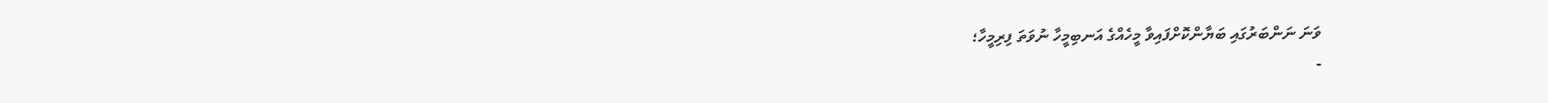ވަނަ ނަންބަރުގައި ބަޔާންކޮށްފައިވާ މީހެއްގެ އަނބިމީހާ ނުވަތަ ފިރިމީހާ؛
-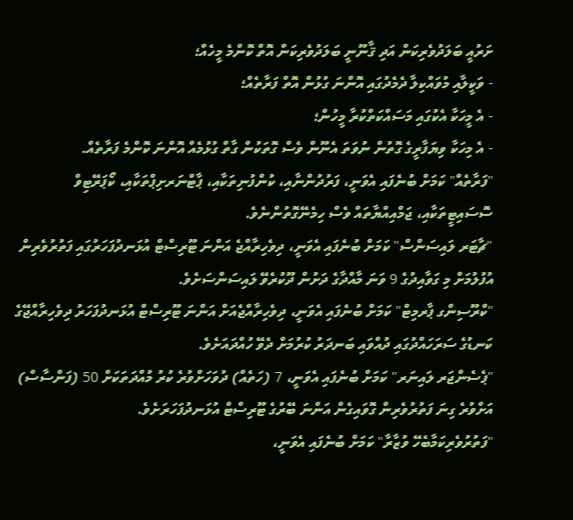ށަރުއީ ބަލަދުވެރިކަން އަދި ޤާނޫނީ ބަލަދުވެރިކަން އޮތް ކޮންމެ މީހެއް؛
- ވަކީލާއި މުވައްކިލާ ދެމެދުގައި އޮންނަ ގުޅުން އޮތް ފަރާތެއް؛
- އެ މީހަކާ އެކުގައި މަސައްކަތްކުރާ މީހުން؛
- އެ މިހަކާ ވިޔަފާރީގެ ގޮތުން ނުވަތަ އެނޫން ވެސް ގޮތަކުން ގާތް ގުޅުމެއް އޮންނަ ކޮންމެ ފަރާތެއް.
"ފަރާތެއް" ކަމަށް ބުނެފައި އެވަނީ، ފަރުދުންނާއި، ކުންފުނިތަކާއި، ޕާޓްނަރށިޕްތަކާއި، ކޯޕަރޭޓިވް ސޮސައިޓީތަކާއި، ޖަމްއިއްޔާތައް ވެސް ހިމެނޭގޮތުންނެވެ.
"ޗާޓަރ ލައިސަންސް" ކަމަށް ބުނެފައި އެވަނީ، ދިވެހިރާއްޖެ އަންނަ ޓޫރިސްޓް އުޅަނދުފަހަރުގައި ފަތުރުވެރިން އުފުލުމަށް މި ގަވާއިދުގެ 9 ވަނަ މާއްދާގެ ދަށުން ދޫކުރެވޭ ލައިސަންސަށެވެ.
"ކްރޫސިންގ ޕާރމިޓް" ކަމަށް ބުނެފައި އެވަނީ، ދިވެހިރާއްޖެއަށް އަންނަ ޓޫރިސްޓް އުޅަނދުފަހަރު ދިވެހިރާއްޖޭގެ ކަނޑުގެ ސަރަހައްދުގައި ދުއްވައި ބަނދަރު ކުރުމަށް ދެވޭ ހުއްދައަށެވެ.
"ޕެސެންޖަރ ލައިނަރ" ކަމަށް ބުނެފައި އެވަނީ، 7 (ހަތެއް) ދުވަހަށްވުރެ ކުރު މުއްދަތަކަށް 50 (ފަންސާސް) އަށްވުރެ ގިނަ ފަތުރުވެރިން ގޮވައިގެން އަންނަ ބޭރުގެ ޓޫރިސްޓް އުޅަނދުފަހަރަށެވެ.
"ފަތުރުވެރިކަމާބެހޭ ވުޒާރާ" ކަމަށް ބުނެފައި އެވަނީ،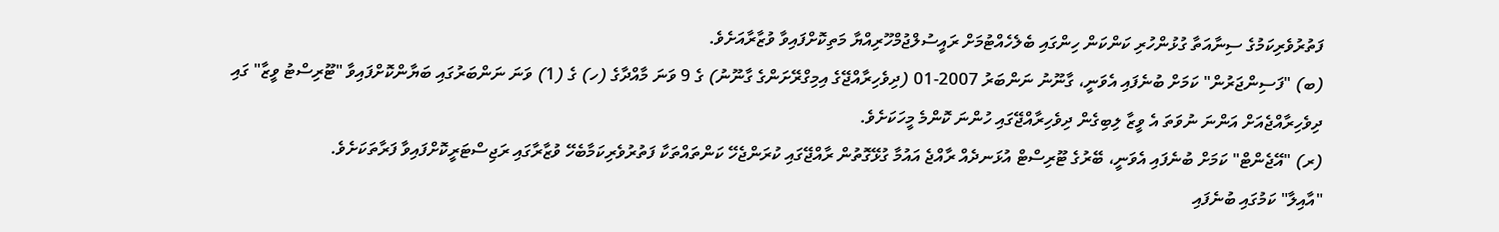ފަތުރުވެރިކަމުގެ ސިނާއަތާ ގުޅުންހުރި ކަންކަން ހިންގައި ބެލެހެއްޓުމަށް ރައީސުލްޖުމްހޫރިއްޔާ މަތިކޮށްފައިވާ ވުޒާރާއަށެވެ.
(ބ) "ފަސިންޖަރުން" ކަމަށް ބުނެފައި އެވަނީ، ގާނޫނު ނަންބަރު 2007-01 (ދިވެހިރާއްޖޭގެ އިމިގްރޭށަންގެ ގާނޫނު) ގެ 9 ވަނަ މާއްދާގެ (ހ) ގެ (1) ވަނަ ނަންބަރުގައި ބަޔާންކޮށްފައިވާ "ޓޫރިސްޓު ވީޒާ" ގައި ދިވެހިރާއްޖެއަށް އަންނަ ނުވަތަ އެ ވީޒާ ލިބިގެން ދިވެހިރާއްޖޭގައި ހުންނަ ކޮންމެ މީހަކަށެވެ.
(ރ) "އޭޖެންޓް" ކަމަށް ބުނެފައި އެވަނީ، ބޭރުގެ ޓޫރިސްޓް އުޅަނދެއް ރާއްޖެ އައުމާ ގުޅޭގޮތުން ރާއްޖޭގައި ކުރަންޖެހޭ ކަންތައްތަކާ ފަތުރުވެރިކަމާބެހޭ ވުޒާރާގައި ރަޖިސްޓަރީކޮށްފައިވާ ފަރާތަކަށެވެ.
"އާއިލާ" ކަމުގައި ބުނެފައި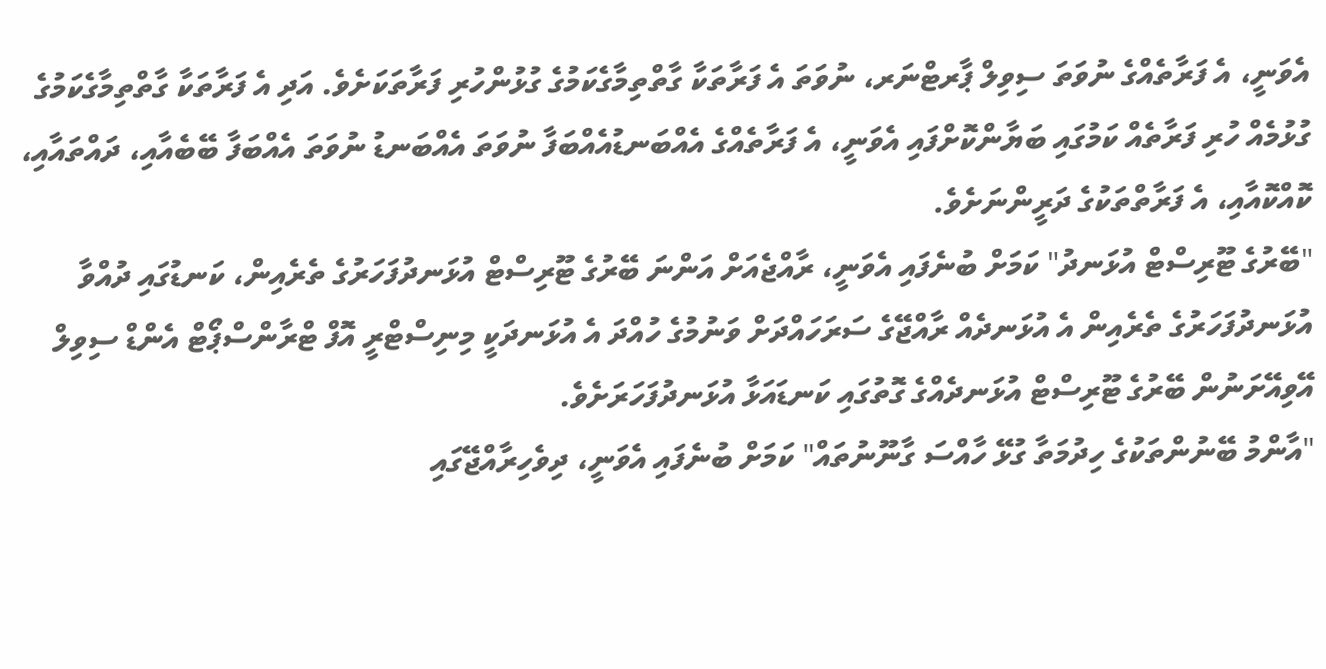އެވަނީ، އެ ފަރާތެއްގެ ނުވަތަ ސިވިލް ޕާރޓްނަރ، ނުވަތަ އެ ފަރާތަކާ ގާތްތިމާގެކަމުގެ ގުޅުންހުރި ފަރާތަކަށެވެ. އަދި އެ ފަރާތަކާ ގާތްތިމާގެކަމުގެ ގުޅުމެއް ހުރި ފަރާތެއް ކަމުގައި ބަޔާންކޮށްފައި އެވަނީ، އެ ފަރާތެއްގެ އެއްބަނޑުއެއްބަފާ ނުވަތަ އެއްބަނޑު ނުވަތަ އެއްބަފާ ބޭބެއާއި، ދައްތައާއި، ކޮއްކޮއާއި، އެ ފަރާތްތަކުގެ ދަރީންނަށެވެ.
"ބޭރުގެ ޓޫރިސްޓް އުޅަނދު" ކަމަށް ބުނެފައި އެވަނީ، ރާއްޖެއަށް އަންނަ ބޭރުގެ ޓޫރިސްޓް އުޅަނދުފަހަރުގެ ތެރެއިން، ކަނޑުގައި ދުއްވާ އުޅަނދުފަހަރުގެ ތެރެއިން އެ އުޅަނދެއް ރާއްޖޭގެ ސަރަހައްދަށް ވަނުމުގެ ހުއްދަ އެ އުޅަނދަކީ މިނިސްޓްރީ އޮފް ޓްރާންސްޕޯޓް އެންޑް ސިވިލް އޭވިއޭށަނުން ބޭރުގެ ޓޫރިސްޓް އުޅަނދެއްގެ ގޮތުގައި ކަނޑައަޅާ އުޅަނދުފަހަރަށެވެ.
"އާންމު ބޭނުންތަކުގެ ހިދުމަތާ ގުޅޭ ހާއްސަ ގާނޫނުތައް" ކަމަށް ބުނެފައި އެވަނީ، ދިވެހިރާއްޖޭގައި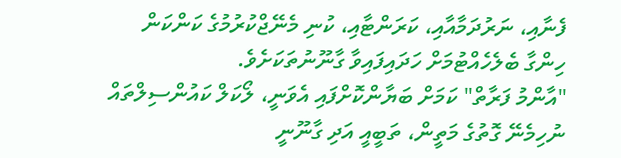ފެނާއި، ނަރުދަމާއާއި، ކަރަންޓާއި، ކުނި މެނޭޖްކުރުމުގެ ކަންކަން ހިންގާ ބެލެހެއްޓުމަށް ހަދައިފައިވާ ގާނޫނުތަކަށެވެ.
"އާންމު ފަރާތް" ކަމަށް ބަޔާންކޮށްފައި އެވަނީ، ލޯކަލް ކައުންސިލްތައް ނުހިމެނޭ ގޮތުގެ މަތީން، ތަބީއީ އަދި ގާނޫނީ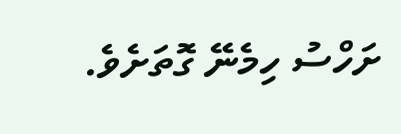ށަހްސު ހިމެނޭ ގޮތަށެވެ.